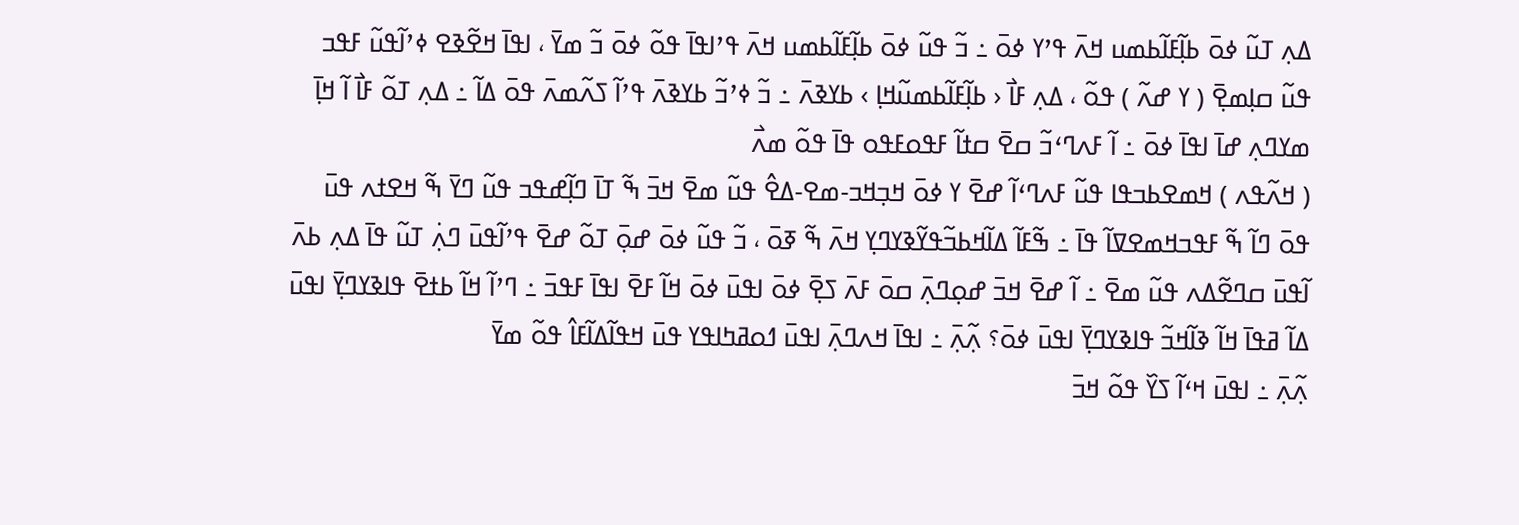ߡߍ߲ ߠߎ߬ ߦߋ߫ ߕߊ߲߬ߓߊ߬ߕߘߎ ߞߍ߫ ߟߴߌ ߦߋ߫ ߸ ߏ߬ ߟߎ߬ ߦߋ߫ ߕߊ߲߬ߓߊ߬ߕߘߎ ߞߍ߫ ߟߴߊߟߊ߫ ߟߋ߬ ߦߋ߫ ߏ߬ ߘߌ߫ ، ߊߟߊ߫ ߞߐ߬ߢߐ ߦߴߊ߬ߟߎ߬ ߓߟߏ ߟߎ߬ ߛߊ߲ߘߐ߲߫ ( ߌ ߝߍ߬ ) ߟߋ߬ ، ߡߍ߲ ߓߊ߯ ‹ ߕߊ߲߬ߓߊ߬ߕߘߎ߬ߞߊ߲ › ߕߌߢߍ߫ ߸ ߏ߬ ߦߴߏ߬ ߕߌߢߍ߫ ߟߴߊ߬ ߖߍ߬ߘߍ߫ ߟߋ߫ ߡߊ߬ ߸ ߡߍ߲ ߠߋ߬ ߓߊ߯ ߊ߬ ߞߊ߲߫ ߘߌߣߍ߲ ߝߊ߫ ߊߟߊ߫ ߦߋ߫ ߸ ߊ߬ ߓߍߣߵߏ߬ ߛߐ߫ ߛߙߊ߬ ߓߟߋߓߟߋ ߟߊ߫ ߟߋ߬ ߘߍ߯
( ߞߍ߬ߟߍ ) ߞߘߐߕߏߟߊ ߟߎ߬ ߓߍߣߵߊ߬ ߝߐ߫ ߌ ߦߋ߫ ߞߏ߲ߞߏ-ߘߐ-ߡߐ߮ ߟߎ߬ ߘߐ߫ ߞߏ߫ ߒ߬ ߠߊ߫ ߣߊ߲߬ߝߟߏ ߟߎ߬ ߣߌ߫ ߒ߬ ߞߐߙߍ ߟߎ߫ ߟߋ߫ ߣߊ߬ ߒ߬ ߓߟߏߞߘߐߜߊ߬ ߟߊ߫ ߸ ߒ߬ߓߊ߬ ߡߊ߬ߞߕߏ߬ߟߌ߬ߢߌߣߌ߲ ߞߍ߫ ߒ߬ ߧߋ߫ ، ߏ߬ ߟߎ߬ ߦߋ߫ ߝߋ߲߫ ߠߋ߬ ߝߐ߫ ߟߴߊ߬ߟߎ߫ ߣߍ߲߭ ߠߎ߬ ߟߊ߫ ߡߍ߲ ߕߍ߫ ߊ߬ߟߎ߫ ߛߣߐ߬ߡߍ ߟߎ߬ ߘߐ߫ ߸ ߊ߬ ߝߐ߫ ߞߏ߫ ߝߋ߲ߣߍ߲߫ ߛߋ߫ ߓߍ߫ ߖߐ߲߫ ߦߋ߫ ߊߟߎ߫ ߦߋ߫ ߞߊ߬ ߓߐ߫ ߊߟߊ߫ ߓߟߏ߫ ߸ ߣߴߊ߬ ߞߊ߬ ߕߙߐ߫ ߟߊߢߌߣߌ߲߫ ߊߟߎ߫ ߡߊ߬ ߥߟߊ߫ ߞߊ߬ ߢߊ߬ߞߏ߬ ߟߊߢߌߣߌ߲߫ ߊߟߎ߫ ߦߋ߫؟ ߍ߲߬ߍ߲߫ ߸ ߊߟߊ߫ ߞߍߣߍ߲߫ ߊߟߎ߫ ߗߋߥߤߊߟߌ ߟߎ߫ ߞߟߊ߬ߡߊ߬ߓߊ߮ ߟߋ߬ ߘߌ߫
ߍ߲߬ߍ߲߫ ߸ ߊߟߎ߫ ߞߵߊ߬ ߖߌ߰ ߟߋ߬ ߞߏ߫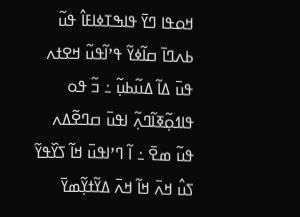ߞߋߟߊ ߣߌ߫ ߟߊߒߠߦߊߓߊ߮ ߟߎ߬ ߕߍߣߊ߫ ߛߊ߬ߦߌ߬ ߟߴߊ߬ߟߎ߬ ߞߐߙߍ ߟߎ߫ ߡߊ߬ ߡߎ߬ߕߎ߲߬ ߸ ߏ߬ ߟߋ ߟߊߗߋ߲߬ߧߊ߬ߣߍ߲߬ ߊߟߎ߫ ߛߣߐ߬ߡߍ ߟߎ߬ ߘߐ߫ ߸ ߊ߬ ߣߴߊߟߎ߫ ߞߊ߬ ߖߌ߰ߟߌ߬ ߖߎ߮ ߞߍ߫ ߞߊ߬ ߞߍ߫ ߡߌ߬ߙߌ߲߬ߘߌ߫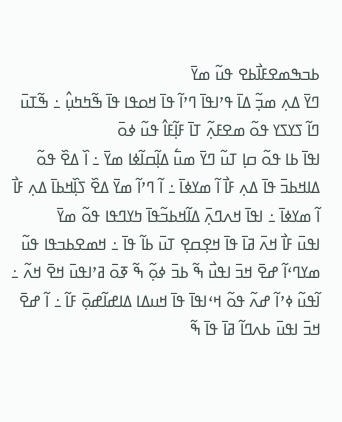ߕߏߒߘߐߓߊ߯ߕߐ ߟߎ߬ ߘߌ߫
ߣߌ߫ ߡߍ߲ ߘߏ߲߬ ߡߊ߫ ߟߴߊߟߊ߫ ߣߴߊ߬ ߟߊ߫ ߞߋߟߊ ߟߊ߫ ߒ߬ߤߤߎ߲߮ ߸ ߒ߬ߠߎ߫ ߣߊ߬ ߖߌߖߌ ߟߋ߬ ߘߐߓߍ߲߬ ߠߊ߫ ߓߊ߲߬ߓߊ߮ ߟߎ߬ ߦߋ߫
ߊߟߊ߫ ߕߊ ߟߋ߬ ߛߊ߲ ߠߎ߬ ߣߌ߫ ߘߎ߱ ߡߊ߲߬ߛߊ߬ߦߊ ߘߌ߫ ߸ ߊ߰ ߡߐ߰ ߟߋ߬ ߡߊߞߕߏ߫ ߟߊ߫ ߡߍ߲ ߓߊ߯ ߊ߬ ߘߌߦߊ߫ ߸ ߊ߬ ߣߴߊ߬ ߘߌ߫ ߡߐ߰ ߖߊ߲߰ߞߕߊ߫ ߡߍ߲ ߓߊ߯ ߊ߬ ߘߌߦߊ߫ ߸ ߊߟߊ߫ ߞߍߣߍ߲߫ ߡߊ߬ߞߕߏ߬ߟߊ߫ ߤߌߣߟߊ ߟߋ߬ ߘߌ߫
ߊߟߎ߫ ߓߊ߯ ߞߍ߫ ߥߊ߫ ߟߊ߫ ߞߐ߲ߛߐ߲ ߠߎ߫ ߕߊ߬ ߟߊ߫ ߸ ߞߘߐߕߏߟߊ ߟߎ߬ ߘߌߣߵߊ߬ ߝߐ߫ ߞߏ߫ ߊߟߎ߯ ߒ߬ ߕߏ߫ ߦߋ߲߬ ߒ߬ ߧߋ߫ ߥߴߊߟߎ߫ ߞߐ߫ ߞߍ߬ ߸ ߊ߬ߟߎ߬ ߦߴߊ߬ ߝߍ߬ ߟߋ߬ ߞߵߊߟߊ߫ ߟߊ߫ ߞߎߡߊ ߡߊߝߊ߬ߝߋ߲߫ ߓߊ߬ ߸ ߊ߬ ߝߐ߫ ߞߏ߫ ߊߟߎ߫ ߕߍߣߊ߬ ߥߊ߫ ߟߊ߫ ߒ߬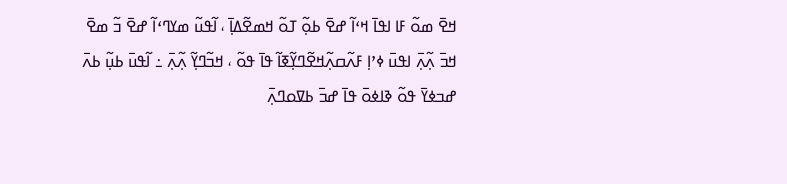ߞߐ߫ ߘߋ߬ ߓߊ ߊߟߊ߫ ߞߵߊ߬ ߝߐ߫ ߕߋ߲߬ ߠߋ߬ ߞߘߐ߬ߡߊ߲߫ ، ߊ߬ߟߎ߬ ߘߌߣߵߊ߬ ߝߐ߫ ߏ߬ ߘߐ߫ ߞߏ߫ ߍ߲߬ߍ߲߫ ߊߟߎ߫ ߦߴߊ߲ ߓߍ߬ߛߍ߲߬ߞߐ߬ߣߌ߲߬ߧߊ߬ ߟߊ߫ ߟߋ߬ ، ߞߏ߬ߣߌ߲߬ ߍ߲߬ߍ߲߫ ߸ ߊ߬ߟߎ߫ ߕߎ߲߬ ߕߍ߫ ߝߏߦߌ߫ ߟߋ߬ ߢߊߦߋ߫ ߟߊ߫ ߝߏ߫ ߕߜߋߣߍ߲߫